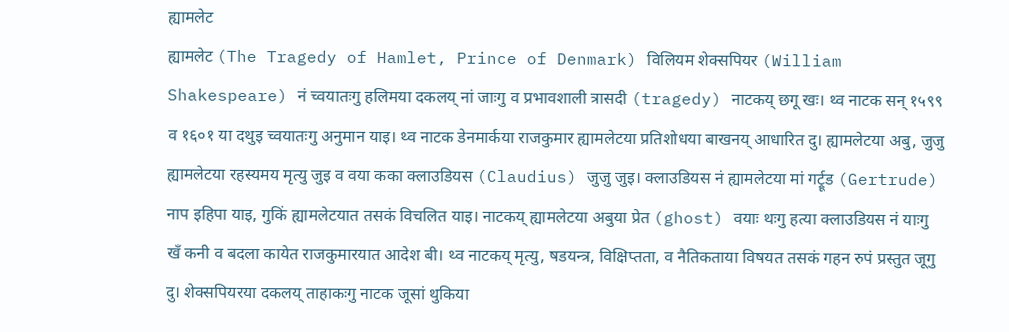ह्यामलेट
ह्यामलेट (The Tragedy of Hamlet, Prince of Denmark) विलियम शेक्सपियर (William Shakespeare) नं च्वयातःगु हलिमया दकलय् नां जाःगु व प्रभावशाली त्रासदी (tragedy) नाटकय् छगू खः। थ्व नाटक सन् १५९९ व १६०१ या दथुइ च्वयातःगु अनुमान याइ। थ्व नाटक डेनमार्कया राजकुमार ह्यामलेटया प्रतिशोधया बाखनय् आधारित दु। ह्यामलेटया अबु, जुजु ह्यामलेटया रहस्यमय मृत्यु जुइ व वया कका क्लाउडियस (Claudius) जुजु जुइ। क्लाउडियस नं ह्यामलेटया मां गर्ट्रूड (Gertrude) नाप इहिपा याइ, गुकिं ह्यामलेटयात तसकं विचलित याइ। नाटकय् ह्यामलेटया अबुया प्रेत (ghost) वयाः थःगु हत्या क्लाउडियस नं याःगु खँ कनी व बदला कायेत राजकुमारयात आदेश बी। थ्व नाटकय् मृत्यु, षडयन्त्र, विक्षिप्तता, व नैतिकताया विषयत तसकं गहन रुपं प्रस्तुत जूगु दु। शेक्सपियरया दकलय् ताहाकःगु नाटक जूसां थुकिया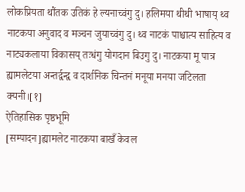लोकप्रियता थौंतक उतिकं हे ल्यनाच्वंगु दु। हलिमया थीथी भाषाय् थ्व नाटकया अनुवाद व मञ्चन जुयाच्वंगु दु। थ्व नाटकं पाश्चात्य साहित्य व नाट्यकलाया विकासय् तःधंगु योगदान बिउगु दु। नाटकया मू पात्र ह्यामलेटया अन्तर्द्वन्द्व व दार्शनिक चिन्तनं मनूया मनया जटिलता क्यनी।[१]
ऐतिहासिक पृष्ठभूमि
[सम्पादन]ह्यामलेट नाटकया बाखँ केवल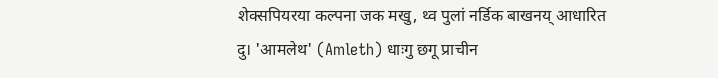शेक्सपियरया कल्पना जक मखु, थ्व पुलां नर्डिक बाखनय् आधारित दु। 'आमलेथ' (Amleth) धाःगु छगू प्राचीन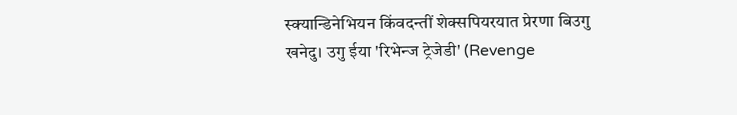स्क्यान्डिनेभियन किंवदन्तीं शेक्सपियरयात प्रेरणा बिउगु खनेदु। उगु ईया 'रिभेन्ज ट्रेजेडी' (Revenge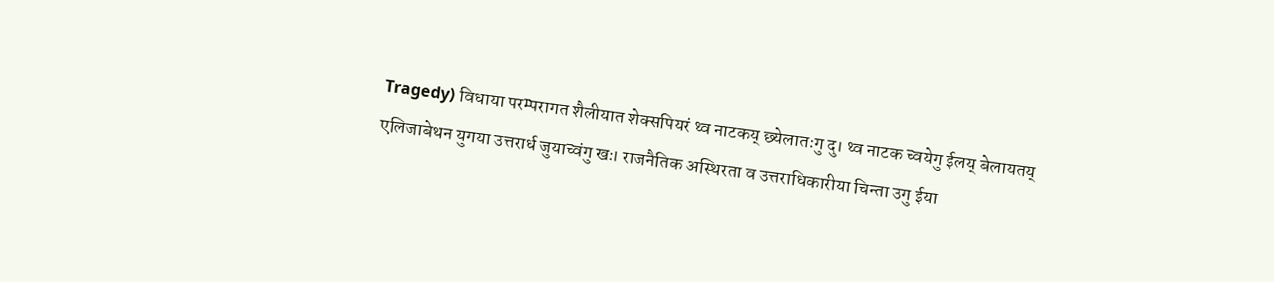Tragedy) विधाया परम्परागत शैलीयात शेक्सपियरं थ्व नाटकय् छ्येलातःगु दु। थ्व नाटक च्वयेगु ईलय् बेलायतय् एलिजाबेथन युगया उत्तरार्ध जुयाच्वंगु खः। राजनैतिक अस्थिरता व उत्तराधिकारीया चिन्ता उगु ईया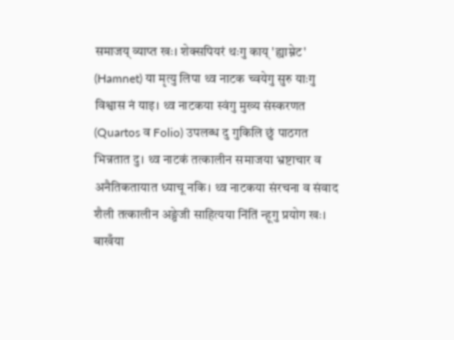समाजय् व्याप्त खः। शेक्सपियरं थःगु काय् 'ह्याम्नेट' (Hamnet) या मृत्यु लिपा थ्व नाटक च्वयेगु सुरु याःगु विश्वास नं याइ। थ्व नाटकया स्वंगु मुख्य संस्करणत (Quartos व Folio) उपलब्ध दु गुकिलि छुं पाठगत भिन्नतात दु। थ्व नाटकं तत्कालीन समाजया भ्रष्टाचार व अनैतिकतायात ध्याचू नकि। थ्व नाटकया संरचना व संवाद शैली तत्कालीन अङ्ग्रेजी साहित्यया निंतिं न्हूगु प्रयोग खः।
बाखँया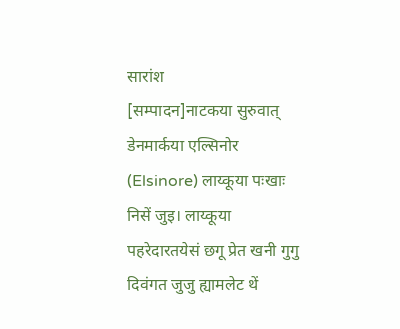सारांश
[सम्पादन]नाटकया सुरुवात् डेनमार्कया एल्सिनोर (Elsinore) लाय्कूया पःखाः निसें जुइ। लाय्कूया पहरेदारतयेसं छगू प्रेत खनी गुगु दिवंगत जुजु ह्यामलेट थें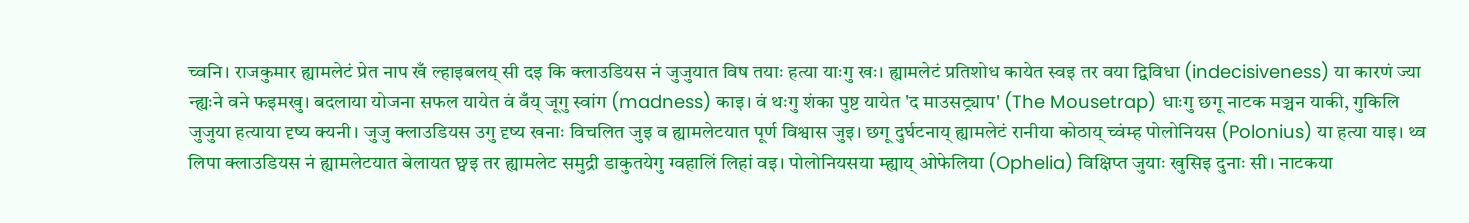च्वनि। राजकुमार ह्यामलेटं प्रेत नाप खँ ल्हाइबलय् सी दइ कि क्लाउडियस नं जुजुयात विष तयाः हत्या याःगु खः। ह्यामलेटं प्रतिशोध कायेत स्वइ तर वया द्विविधा (indecisiveness) या कारणं ज्या न्ह्यःने वने फइमखु। बदलाया योजना सफल यायेत वं वँय् जूगु स्वांग (madness) काइ। वं थःगु शंका पुष्ट यायेत 'द माउसट्र्याप' (The Mousetrap) धाःगु छगू नाटक मञ्चन याकी, गुकिलि जुजुया हत्याया दृष्य क्यनी। जुजु क्लाउडियस उगु दृष्य खनाः विचलित जुइ व ह्यामलेटयात पूर्ण विश्वास जुइ। छगू दुर्घटनाय् ह्यामलेटं रानीया कोठाय् च्वंम्ह पोलोनियस (Polonius) या हत्या याइ। थ्व लिपा क्लाउडियस नं ह्यामलेटयात बेलायत छ्वइ तर ह्यामलेट समुद्री डाकुतयेगु ग्वहालिं लिहां वइ। पोलोनियसया म्ह्याय् ओफेलिया (Ophelia) विक्षिप्त जुयाः खुसिइ दुनाः सी। नाटकया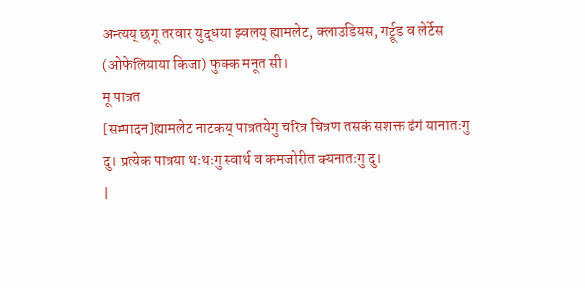अन्त्यय् छगू तरवार युद्धया झ्वलय् ह्यामलेट, क्लाउडियस, गर्ट्रूड व लेर्टेस (ओफेलियाया किजा) फुक्क मनूत सी।
मू पात्रत
[सम्पादन]ह्यामलेट नाटकय् पात्रतयेगु चरित्र चित्रण तसकं सशक्त ढंगं यानातःगु दु। प्रत्येक पात्रया थःथःगु स्वार्थ व कमजोरीत क्यनातःगु दु।
|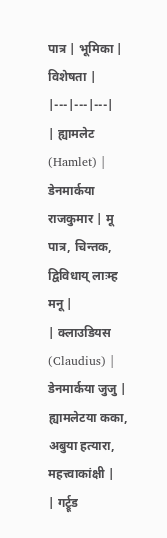पात्र | भूमिका | विशेषता |
|---|---|---|
| ह्यामलेट (Hamlet) | डेनमार्कया राजकुमार | मू पात्र, चिन्तक, द्विविधाय् लाःम्ह मनू |
| क्लाउडियस (Claudius) | डेनमार्कया जुजु | ह्यामलेटया कका, अबुया हत्यारा, महत्त्वाकांक्षी |
| गर्ट्रूड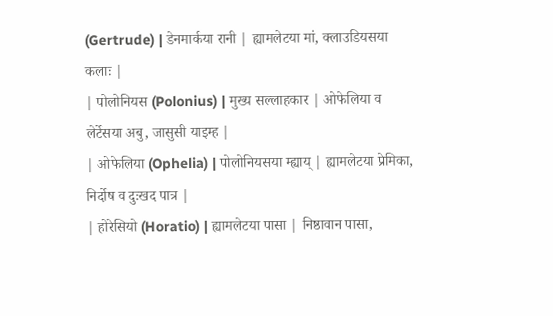(Gertrude) | डेनमार्कया रानी | ह्यामलेटया मां, क्लाउडियसया कलाः |
| पोलोनियस (Polonius) | मुख्य सल्लाहकार | ओफेलिया व लेर्टेसया अबु, जासुसी याइम्ह |
| ओफेलिया (Ophelia) | पोलोनियसया म्ह्याय् | ह्यामलेटया प्रेमिका, निर्दोष व दुःखद पात्र |
| होरेसियो (Horatio) | ह्यामलेटया पासा | निष्ठावान पासा,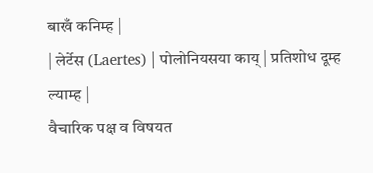बाखँ कनिम्ह |
| लेर्टेस (Laertes) | पोलोनियसया काय् | प्रतिशोध दूम्ह ल्याम्ह |
वैचारिक पक्ष व विषयत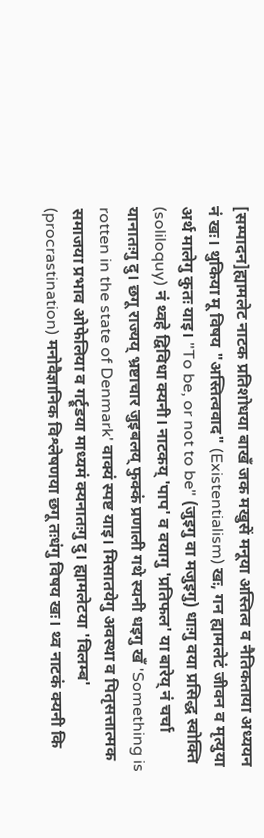[सम्पादन]ह्यामलेट नाटक प्रतिशोधया बाखँ जक मखुसें मनूया अस्तित्व व नैतिकताया अध्ययन नं खः। थुकिया मू विषय "अस्तित्ववाद" (Existentialism) खः, गन ह्यामलेटं जीवन व मृत्युया अर्थ मालेगु कुतः याइ। "To be, or not to be" (जुइगु वा मजुइगु) धाःगु वया प्रसिद्ध स्वोक्ति (soliloquy) नं थ्वहे द्विविधा क्यनी। नाटकय् 'पाप' व वयागु 'प्रतिफल' या बारेय् नं चर्चा यानातःगु दु। छगू राज्यय् भ्रष्टाचार जुइबलय् फुक्कं प्रणाली गथे स्यनी धइगु खँ 'Something is rotten in the state of Denmark' वाक्यं स्पष्ट याइ। मिसातयेगु अवस्था व पितृसत्तात्मक समाजया प्रभाव ओफेलिया व गर्ट्रूडया माध्यमं क्यनातःगु दु। ह्यामलेटया 'विलम्ब' (procrastination) मनोवैज्ञानिक विश्लेषणया छगू तःधंगु विषय खः। थ्व नाटकं क्यनी कि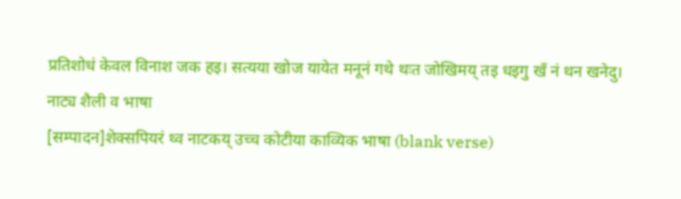प्रतिशोधं केवल विनाश जक हइ। सत्यया खोज यायेत मनूनं गथे थःत जोखिमय् तइ धइगु खँ नं थन खनेदु।
नाट्य शैली व भाषा
[सम्पादन]शेक्सपियरं थ्व नाटकय् उच्च कोटीया काव्यिक भाषा (blank verse)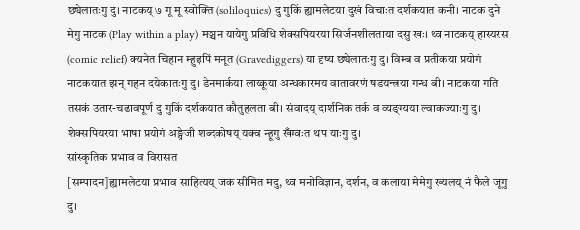छ्येलातःगु दु। नाटकय् ७ गू मू स्वोक्ति (soliloquies) दु गुकिं ह्यामलेटया दुखं विचाःत दर्शकयात कनी। नाटक दुने मेगु नाटक (Play within a play) मञ्चन यायेगु प्रविधि शेक्सपियरया सिर्जनशीलताया दसु खः। थ्व नाटकय् हास्यरस (comic relief) क्यनेत चिहान म्हुइपिं मनूत (Gravediggers) या दृष्य छ्येलातःगु दु। विम्ब व प्रतीकया प्रयोगं नाटकयात झन् गहन दयेकातःगु दु। डेनमार्कया लाय्कूया अन्धकारमय वातावरणं षडयन्त्रया गन्ध बी। नाटकया गति तसकं उतार-चढावपूर्ण दु गुकिं दर्शकयात कौतुहलता बी। संवादय् दार्शनिक तर्क व व्यङ्ग्यया ल्वाकज्याःगु दु। शेक्सपियरया भाषा प्रयोगं अङ्ग्रेजी शब्दकोषय् यक्व न्हूगु खँग्वःत थप याःगु दु।
सांस्कृतिक प्रभाव व विरासत
[सम्पादन]ह्यामलेटया प्रभाव साहित्यय् जक सीमित मदु, थ्व मनोविज्ञान, दर्शन, व कलाया मेमेगु ख्यलय् नं फैले जूगु दु।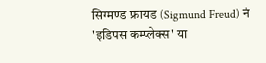सिग्मण्ड फ्रायड (Sigmund Freud) नं 'इडिपस कम्प्लेक्स' या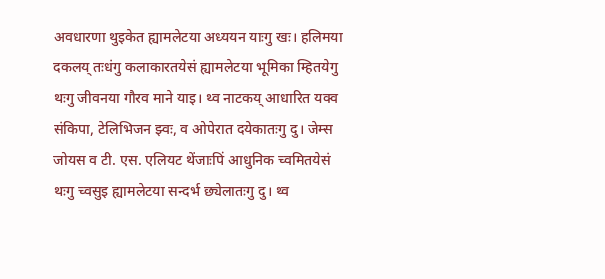अवधारणा थुइकेत ह्यामलेटया अध्ययन याःगु खः। हलिमया दकलय् तःधंगु कलाकारतयेसं ह्यामलेटया भूमिका म्हितयेगु थःगु जीवनया गौरव माने याइ। थ्व नाटकय् आधारित यक्व संकिपा, टेलिभिजन झ्वः, व ओपेरात दयेकातःगु दु। जेम्स जोयस व टी. एस. एलियट थेंजाःपिं आधुनिक च्वमितयेसं थःगु च्वसुइ ह्यामलेटया सन्दर्भ छ्येलातःगु दु। थ्व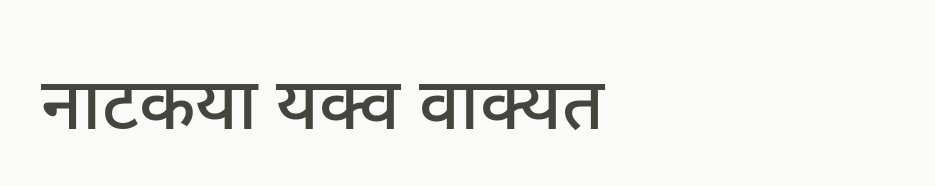नाटकया यक्व वाक्यत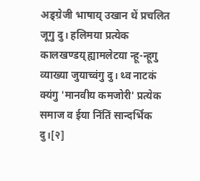अङ्ग्रेजी भाषाय् उखान थें प्रचलित जूगु दु। हलिमया प्रत्येक कालखण्डय् ह्यामलेटया न्हू-न्हूगु व्याख्या जुयाच्वंगु दु। थ्व नाटकं क्यंगु 'मानवीय कमजोरी' प्रत्येक समाज व ईया निंतिं सान्दर्भिक दु।[२]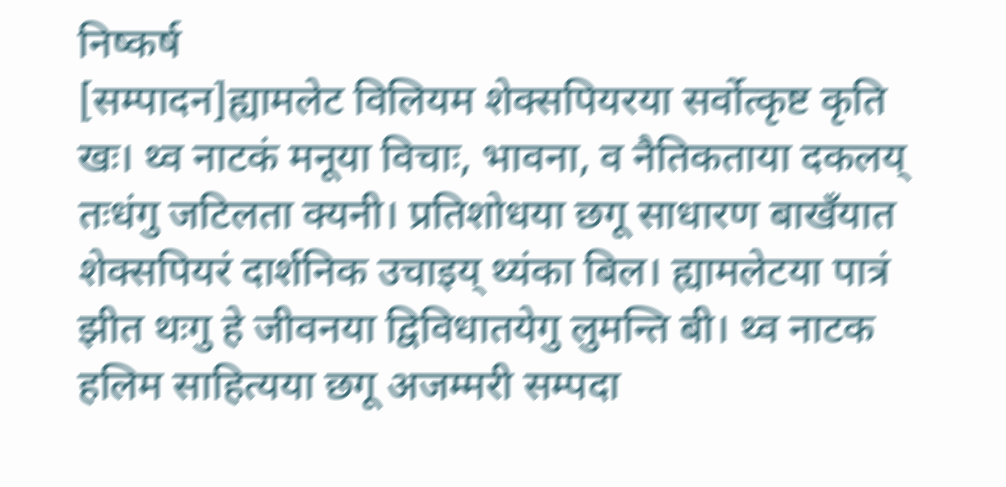निष्कर्ष
[सम्पादन]ह्यामलेट विलियम शेक्सपियरया सर्वोत्कृष्ट कृति खः। थ्व नाटकं मनूया विचाः, भावना, व नैतिकताया दकलय् तःधंगु जटिलता क्यनी। प्रतिशोधया छगू साधारण बाखँयात शेक्सपियरं दार्शनिक उचाइय् थ्यंका बिल। ह्यामलेटया पात्रं झीत थःगु हे जीवनया द्विविधातयेगु लुमन्ति बी। थ्व नाटक हलिम साहित्यया छगू अजम्मरी सम्पदा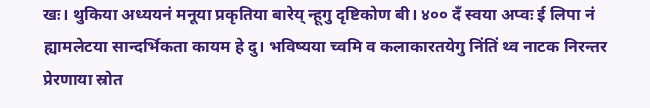खः। थुकिया अध्ययनं मनूया प्रकृतिया बारेय् न्हूगु दृष्टिकोण बी। ४०० दँ स्वया अप्वः ई लिपा नं ह्यामलेटया सान्दर्भिकता कायम हे दु। भविष्यया च्वमि व कलाकारतयेगु निंतिं थ्व नाटक निरन्तर प्रेरणाया स्रोत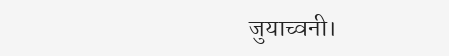जुयाच्वनी।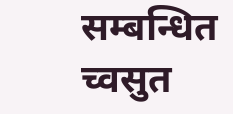सम्बन्धित च्वसुत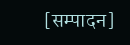[सम्पादन]